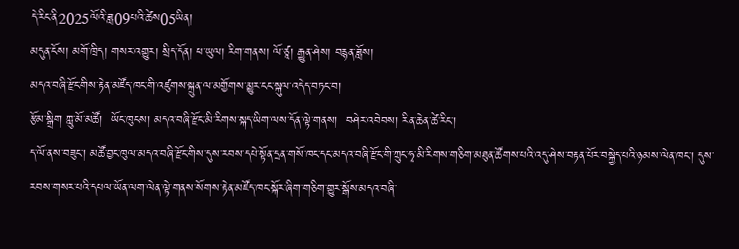དེ་རིང་ནི2025ལོའི་ཟླ09པའི་ཚེས05ཡིན།
མདུན་ངོས། མགོ་ཁྲིད། གསར་འགྱུར། སྲིད་དོན། ཕ་ཡུལ། རིག་གནས། ལོ་ཙཱ། རྒྱུན་ཤེས། བརྙན་ཟློས།
མདའ་བཞི་རྫོང་གིས་རྟེན་མཛོད་ཁང་གི་འཛུགས་སྐྲུན་ལ་མགྱོགས་མྱུར་ངང་སྐུལ་འདེད་བཏང་བ།
རྩོམ་སྒྲིག ཀླུ་མོ་མཚོ།  ཡོང་ཁུངས། མདའ་བཞི་རྫོང་མི་རིགས་སྐད་ཡིག་ལས་དོན་ལྟེ་གནས།  བཤེར་འབེབས། རིན་ཆེན་ཚེ་རིང་།
ད་ལོ་ནས་བཟུང་། མཚོ་བྱང་ཁུལ་མདའ་བཞི་རྫོང་གིས་དུས་རབས་དཔེ་སྟོན་དྲན་གསོ་ཁང་དང་མདའ་བཞི་རྫོང་གི་ཀྲུང་ཧྭ་མི་རིགས་གཅིག་མཐུན་ཚོགས་པའི་འདུ་ཤེས་བརྟན་པོར་བསྐྱེད་པའི་ཉམས་ལེན་ཁང་། དུས་རབས་གསར་པའི་དཔལ་ཡོན་ལག་ལེན་ལྟེ་གནས་སོགས་རྟེན་མཛོད་ཁང་སྐོར་ཞིག་གཅིག་གྱུར་སྒོས་མདའ་བཞི་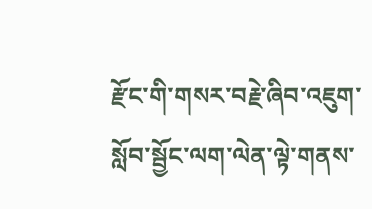རྫོང་གི་གསར་བརྗེ་ཞིབ་འཇུག་སློབ་སྦྱོང་ལག་ལེན་ལྟེ་གནས་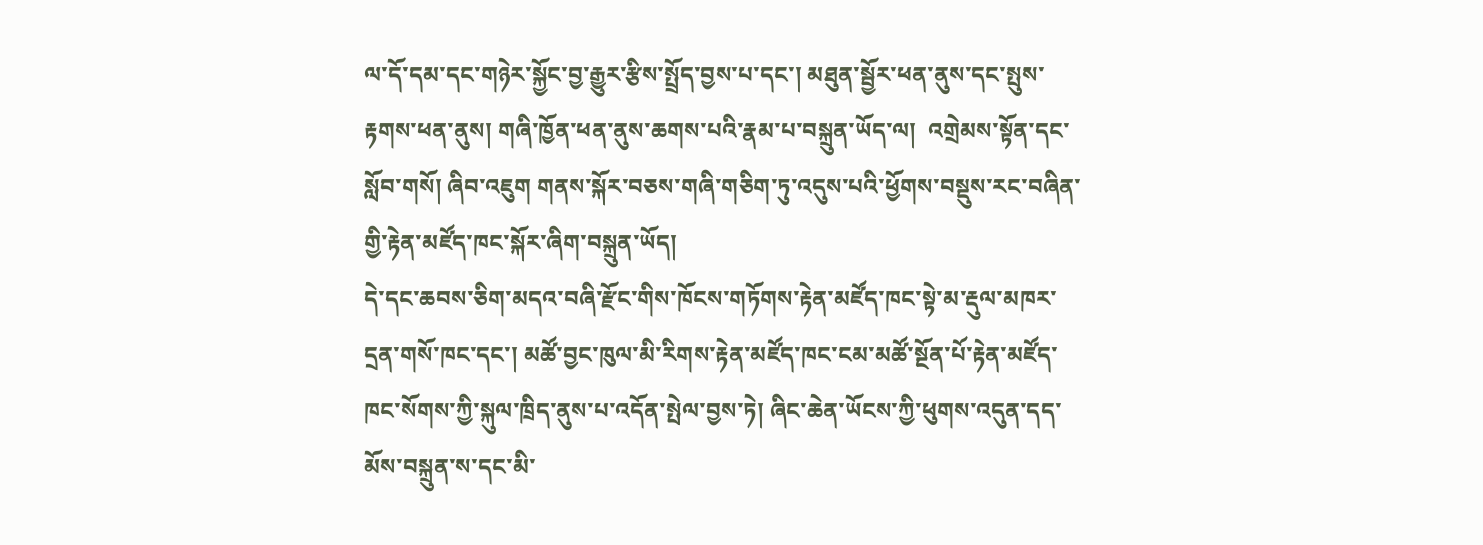ལ་དོ་དམ་དང་གཉེར་སྐྱོང་བྱ་རྒྱུར་རྩིས་སྤྲོད་བྱས་པ་དང་། མཐུན་སྦྱོར་ཕན་ནུས་དང་སྤུས་རྟགས་ཕན་ནུས། གཞི་ཁྱོན་ཕན་ནུས་ཆགས་པའི་རྣམ་པ་བསྐྲུན་ཡོད་ལ།  འགྲེམས་སྟོན་དང་སློབ་གསོ། ཞིབ་འཇུག གནས་སྐོར་བཅས་གཞི་གཅིག་ཏུ་འདུས་པའི་ཕྱོགས་བསྡུས་རང་བཞིན་གྱི་རྟེན་མཛོད་ཁང་སྐོར་ཞིག་བསྐྲུན་ཡོད།
དེ་དང་ཆབས་ཅིག་མདའ་བཞི་རྫོང་གིས་ཁོངས་གཏོགས་རྟེན་མཛོད་ཁང་སྟེ་མ་རྡུལ་མཁར་དྲན་གསོ་ཁང་དང་། མཚོ་བྱང་ཁུལ་མི་རིགས་རྟེན་མཛོད་ཁང་ངམ་མཚོ་སྔོན་པོ་རྟེན་མཛོད་ཁང་སོགས་ཀྱི་སྐུལ་ཁྲིད་ནུས་པ་འདོན་སྤེལ་བྱས་ཏེ། ཞིང་ཆེན་ཡོངས་ཀྱི་ཕུགས་འདུན་དད་མོས་བསྐྲུན་ས་དང་མི་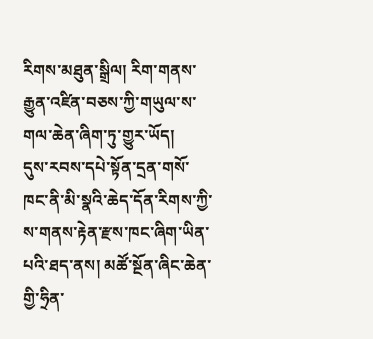རིགས་མཐུན་སྒྲིལ། རིག་གནས་རྒྱུན་འཛིན་བཅས་ཀྱི་གཡུལ་ས་གལ་ཆེན་ཞིག་ཏུ་གྱུར་ཡོད།
དུས་རབས་དཔེ་སྟོན་དྲན་གསོ་ཁང་ནི་མི་སྣའི་ཆེད་དོན་རིགས་ཀྱི་ས་གནས་རྟེན་རྫས་ཁང་ཞིག་ཡིན་པའི་ཐད་ནས། མཚོ་སྔོན་ཞིང་ཆེན་གྱི་ཧྲིན་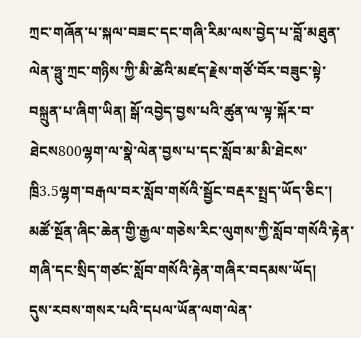ཀྲང་གཞོན་པ་སྐལ་བཟང་དང་གཞི་རིམ་ལས་བྱེད་པ་བློ་མཐུན་ལེན་ཧྥུ་ཀྲང་གཉིས་ཀྱི་མི་ཚེའི་མཛད་རྗེས་གཙོ་བོར་བཟུང་སྟེ་བསྐྲུན་པ་ཞིག་ཡིན། སྒོ་འབྱེད་བྱས་པའི་ཚུན་ལ་ལྟ་སྐོར་བ་ཐེངས800ལྷག་ལ་སྣེ་ལེན་བྱས་པ་དང་སློབ་མ་མི་ཐེངས་ཁྲི3.5ལྷག་བརྒལ་བར་སློབ་གསོའི་སྦྱོང་བརྡར་སྤྲད་ཡོད་ཅིང་། མཚོ་སྔོན་ཞིང་ཆེན་གྱི་རྒྱལ་གཅེས་རིང་ལུགས་ཀྱི་སློབ་གསོའི་རྟེན་གཞི་དང་སྲིད་གཙང་སློབ་གསོའི་རྟེན་གཞིར་བདམས་ཡོད།
དུས་རབས་གསར་པའི་དཔལ་ཡོན་ལག་ལེན་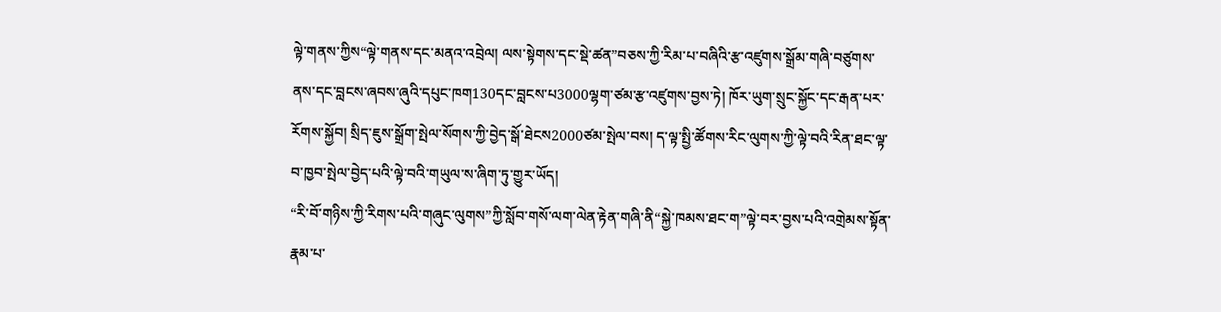ལྟེ་གནས་ཀྱིས“ལྟེ་གནས་དང་མནའ་འབྲེལ། ལས་སྟེགས་དང་སྡེ་ཚན”བཅས་ཀྱི་རིམ་པ་བཞིའི་རྩ་འཛུགས་སྒྲོམ་གཞི་བཙུགས་ནས་དང་བླངས་ཞབས་ཞུའི་དཔུང་ཁག130དང་བླངས་པ3000ལྷག་ཙམ་རྩ་འཛུགས་བྱས་ཏེ། ཁོར་ཡུག་སྲུང་སྐྱོང་དང་རྒན་པར་རོགས་སྐྱོབ། སྲིད་ཇུས་སྒྲོག་སྤེལ་སོགས་ཀྱི་བྱེད་སྒོ་ཐེངས2000ཙམ་སྤེལ་བས། ད་ལྟ་སྤྱི་ཚོགས་རིང་ལུགས་ཀྱི་ལྟེ་བའི་རིན་ཐང་ལྟ་བ་ཁྱབ་སྤེལ་བྱེད་པའི་ལྟེ་བའི་གཡུལ་ས་ཞིག་ཏུ་གྱུར་ཡོད།
“རི་བོ་གཉིས་ཀྱི་རིགས་པའི་གཞུང་ལུགས”ཀྱི་སློབ་གསོ་ལག་ལེན་རྟེན་གཞི་ནི“སྐྱེ་ཁམས་ཐང་ག”ལྟེ་བར་བྱས་པའི་འགྲེམས་སྟོན་རྣམ་པ་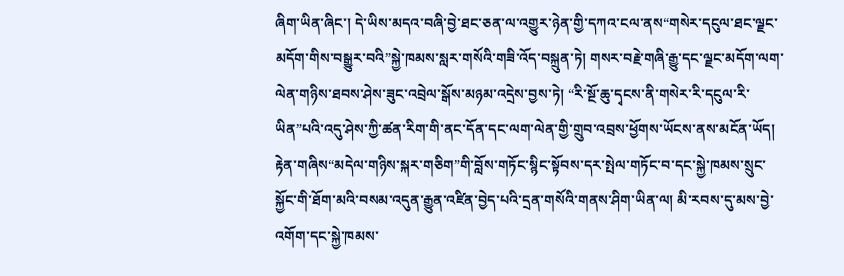ཞིག་ཡིན་ཞིང་། དེ་ཡིས་མདའ་བཞི་བྱེ་ཐང་ཅན་ལ་འགྱུར་ཉེན་གྱི་དཀའ་ངལ་ནས“གསེར་དངུལ་ཐང་ལྗང་མདོག་གིས་བསྒྱུར་བའི”སྐྱེ་ཁམས་སླར་གསོའི་གཟི་འོད་བསྐྲུན་ཏེ། གསར་བརྗེ་གཞི་རྒྱུ་དང་ལྗང་མདོག་ལག་ལེན་གཉིས་ཐབས་ཤེས་ཟུང་འབྲེལ་སྒོས་མཉམ་འདྲེས་བྱས་ཏེ། “རི་སྔོ་ཆུ་དྭངས་ནི་གསེར་རི་དངུལ་རི་ཡིན”པའི་འདུ་ཤེས་ཀྱི་ཚན་རིག་གི་ནང་དོན་དང་ལག་ལེན་གྱི་གྲུབ་འབྲས་ཕྱོགས་ཡོངས་ནས་མངོན་ཡོད། རྟེན་གཞིས“མདེལ་གཉིས་སྐར་གཅིག”གི་བློས་གཏོང་སྙིང་སྟོབས་དར་སྤེལ་གཏོང་བ་དང་སྐྱེ་ཁམས་སྲུང་སྐྱོང་གི་ཐོག་མའི་བསམ་འདུན་རྒྱུན་འཛིན་བྱེད་པའི་དྲན་གསོའི་གནས་ཤིག་ཡིན་ལ། མི་རབས་དུ་མས་བྱེ་འགོག་དང་སྐྱེ་ཁམས་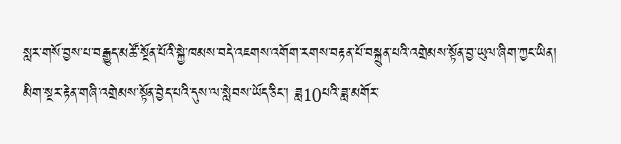སླར་གསོ་བྱས་པ་བརྒྱུད་མཚོ་སྔོན་པོའི་སྐྱེ་ཁམས་བདེ་འཇགས་འགོག་རགས་བརྟན་པོ་བསྐྲུན་པའི་འགྲེམས་སྟོན་བྱ་ཡུལ་ཞིག་ཀྱང་ཡིན།  མིག་སྔར་རྟེན་གཞི་འགྲེམས་སྟོན་བྱེད་པའི་དུས་ལ་སླེབས་ཡོད་ཅིང་། ཟླ10པའི་ཟླ་མགོར་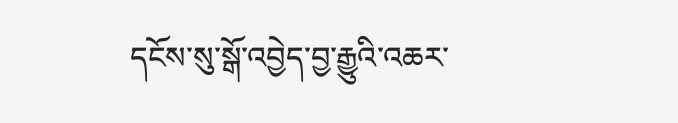དངོས་སུ་སྒོ་འབྱེད་བྱ་རྒྱུའི་འཆར་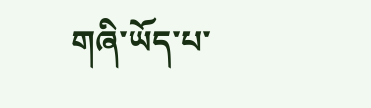གཞི་ཡོད་པ་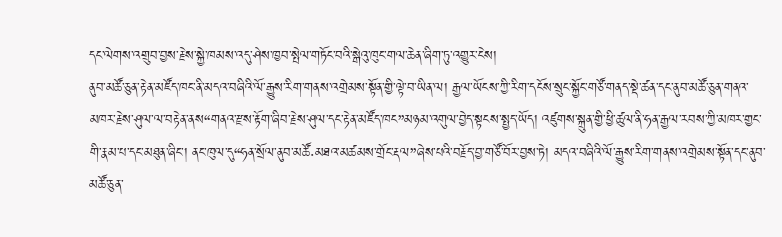དང་ལེགས་འགྲུབ་བྱས་རྗེས་སྐྱེ་ཁམས་འདུ་ཤེས་ཁྱབ་སྤེལ་གཏོང་བའི་སྒེའུ་ཁུང་གལ་ཆེན་ཞིག་ཏུ་འགྱུར་ངེས།
ནུབ་མཚོ་ཅུན་རྟེན་མཛོད་ཁང་ནི་མདའ་བཞིའི་ལོ་རྒྱུས་རིག་གནས་འགྲེམས་སྟོན་གྱི་ལྟེ་བ་ཡིན་ལ། རྒྱལ་ཡོངས་ཀྱི་རིག་དངོས་སྲུང་སྐྱོང་གཙོ་གནད་སྡེ་ཚན་དང་ནུབ་མཚོ་ཅུན་གནའ་མཁར་རྗེས་ཤུལ་ལ་བརྟེན་ནས“གནའ་རྫས་རྟོག་ཞིབ་རྗེས་ཤུལ་དང་རྟེན་མཛོད་ཁང”མཉམ་འགུལ་བྱེད་སྟངས་སྤྱད་ཡོད། འཛུགས་སྐྲུན་གྱི་ཕྱི་ཚུལ་ནི་ཧན་རྒྱལ་རབས་ཀྱི་མཁར་གྱང་གི་རྣམ་པ་དང་མཐུན་ཞིང་། ནང་ཁུལ་དུ“ཧན་སྲོལ་ནུབ་མཚོ·མཐའ་མཚམས་གྲོང་རྡལ”ཞེས་པའི་བརྗོད་བྱ་གཙོ་བོར་བྱས་ཏེ། མདའ་བཞིའི་ལོ་རྒྱུས་རིག་གནས་འགྲེམས་སྟོན་དང་ནུབ་མཚོ་ཅུན་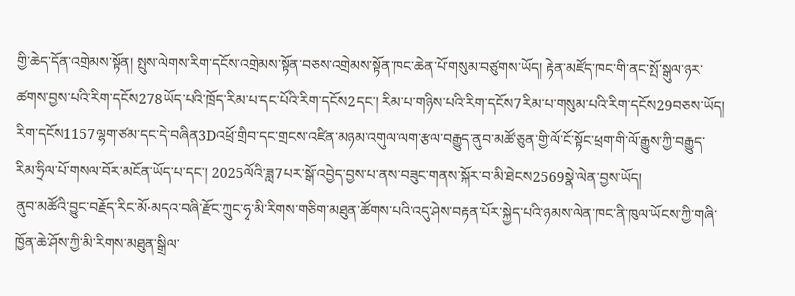གྱི་ཆེད་དོན་འགྲེམས་སྟོན། སྤུས་ལེགས་རིག་དངོས་འགྲེམས་སྟོན་བཅས་འགྲེམས་སྟོན་ཁང་ཆེན་པོ་གསུམ་བཙུགས་ཡོད། རྟེན་མཛོད་ཁང་གི་ནང་སྤོ་སྒུལ་ཉར་ཚགས་བྱས་པའི་རིག་དངོས278ཡོད་པའི་ཁྲོད་རིམ་པ་དང་པོའི་རིག་དངོས2དང་། རིམ་པ་གཉིས་པའི་རིག་དངོས7རིམ་པ་གསུམ་པའི་རིག་དངོས29བཅས་ཡོད། རིག་དངོས1157ལྷག་ཙམ་དང་དེ་བཞིན3Dའཕྲོ་གྲིབ་དང་གྲངས་འཛིན་མཉམ་འགུལ་ལག་རྩལ་བརྒྱུད་ནུབ་མཚོ་ཅུན་གྱི་ལོ་ངོ་སྟོང་ཕྲག་གི་ལོ་རྒྱུས་ཀྱི་བརྒྱུད་རིམ་ཧྲིལ་པོ་གསལ་བོར་མངོན་ཡོད་པ་དང་། 2025ལོའི་ཟླ7པར་སྒོ་འབྱེད་བྱས་པ་ནས་བཟུང་གནས་སྐོར་བ་མི་ཐེངས2569སྣེ་ལེན་བྱས་ཡོད།
ནུབ་མཚོའི་བྱུང་བརྗོད་རིང་མོ·མདའ་བཞི་རྫོང་ཀྲུང་ཧྭ་མི་རིགས་གཅིག་མཐུན་ཚོགས་པའི་འདུ་ཤེས་བརྟན་པོར་སྐྱེད་པའི་ཉམས་ལེན་ཁང་ནི་ཁུལ་ཡོངས་ཀྱི་གཞི་ཁྱོན་ཆེ་ཤོས་ཀྱི་མི་རིགས་མཐུན་སྒྲིལ་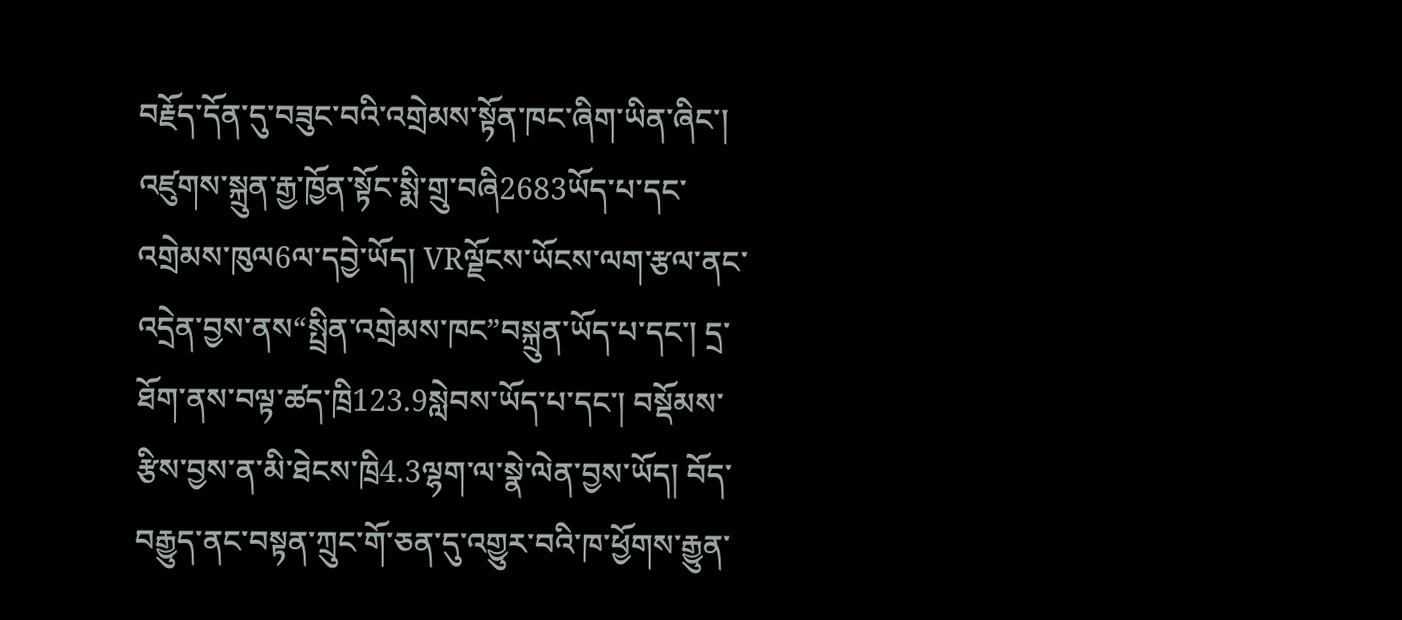བརྗོད་དོན་དུ་བཟུང་བའི་འགྲེམས་སྟོན་ཁང་ཞིག་ཡིན་ཞིང་། འཛུགས་སྐྲུན་རྒྱ་ཁྱོན་སྟོང་སྨི་གྲུ་བཞི2683ཡོད་པ་དང་འགྲེམས་ཁུལ6ལ་དབྱེ་ཡོད། VRལྗོངས་ཡོངས་ལག་རྩལ་ནང་འདྲེན་བྱས་ནས“སྤྲིན་འགྲེམས་ཁང”བསྐྲུན་ཡོད་པ་དང་། དྲ་ཐོག་ནས་བལྟ་ཚད་ཁྲི123.9སླེབས་ཡོད་པ་དང་། བསྡོམས་རྩིས་བྱས་ན་མི་ཐེངས་ཁྲི4.3ལྷག་ལ་སྣེ་ལེན་བྱས་ཡོད། བོད་བརྒྱུད་ནང་བསྟན་ཀྲུང་གོ་ཅན་དུ་འགྱུར་བའི་ཁ་ཕྱོགས་རྒྱུན་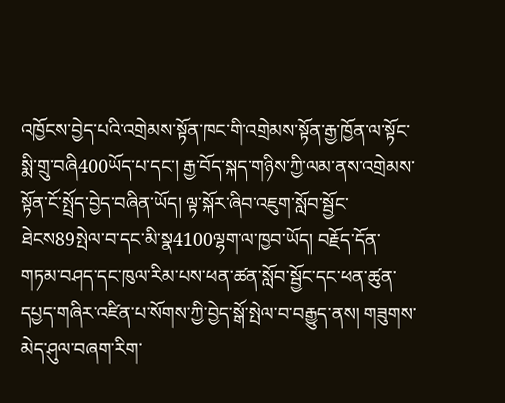འཁྱོངས་བྱེད་པའི་འགྲེམས་སྟོན་ཁང་གི་འགྲེམས་སྟོན་རྒྱ་ཁྱོན་ལ་སྟོང་སྨི་གྲུ་བཞི400ཡོད་པ་དང་། རྒྱ་བོད་སྐད་གཉིས་ཀྱི་ལམ་ནས་འགྲེམས་སྟོན་ངོ་སྤྲོད་བྱེད་བཞིན་ཡོད། ལྟ་སྐོར་ཞིབ་འཇུག་སློབ་སྦྱོང་ཐེངས89སྤེལ་བ་དང་མི་སྣ4100ལྷག་ལ་ཁྱབ་ཡོད། བརྗོད་དོན་གཏམ་བཤད་དང་ཁུལ་རིམ་པས་ཕན་ཚན་སློབ་སྦྱོང་དང་ཕན་ཚུན་དཔྱད་གཞིར་འཛིན་པ་སོགས་ཀྱི་བྱེད་སྒོ་སྤེལ་བ་བརྒྱུད་ནས། གཟུགས་མེད་ཤུལ་བཞག་རིག་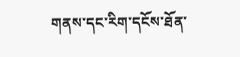གནས་དང་རིག་དངོས་ཐོན་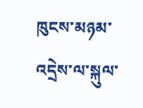ཁུངས་མཉམ་འདྲེས་ལ་སྐུལ་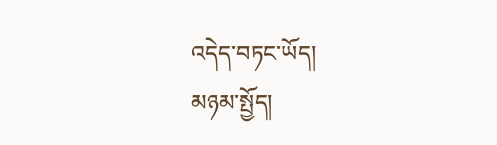འདེད་བཏང་ཡོད།
མཉམ་སྤྱོད།